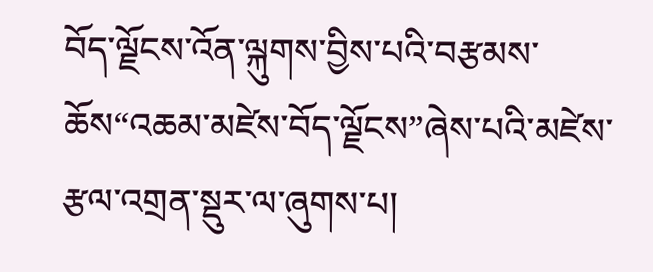བོད་ལྗོངས་འོན་ལྐུགས་བྱིས་པའི་བརྩམས་ཆོས“འཆམ་མཛེས་བོད་ལྗོངས”ཞེས་པའི་མཛེས་རྩལ་འགྲན་སྡུར་ལ་ཞུགས་པ།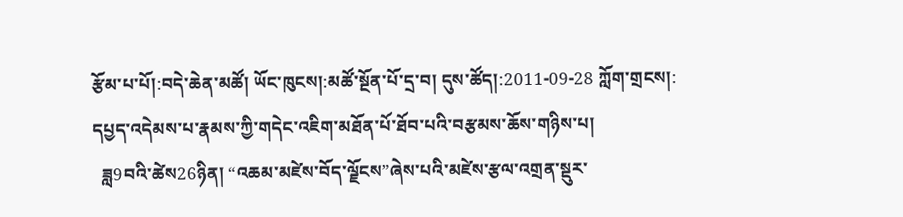རྩོམ་པ་པོ།:བདེ་ཆེན་མཚོ། ཡོང་ཁུངས།:མཚོ་སྔོན་པོ་དྲ་བ། དུས་ཚོད།:2011-09-28 ཀློག་གྲངས།:
དཔྱད་འདེམས་པ་རྣམས་ཀྱི་གདེང་འཇིག་མཐོན་པོ་ཐོབ་པའི་བརྩམས་ཆོས་གཉིས་པ།
  ཟླ9བའི་ཚེས26ཉིན། “འཆམ་མཛེས་བོད་ལྗོངས”ཞེས་པའི་མཛེས་རྩལ་འགྲན་སྡུར་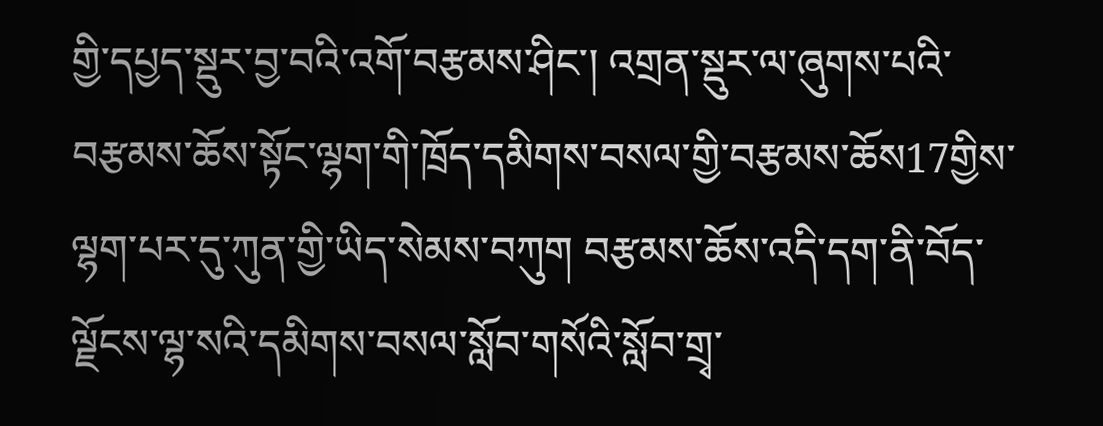གྱི་དཔྱད་སྡུར་བྱ་བའི་འགོ་བརྩམས་ཤིང་། འགྲན་སྡུར་ལ་ཞུགས་པའི་བརྩམས་ཆོས་སྟོང་ལྷག་གི་ཁྲོད་དམིགས་བསལ་གྱི་བརྩམས་ཆོས17གྱིས་ལྷག་པར་དུ་ཀུན་གྱི་ཡིད་སེམས་བཀུག བརྩམས་ཆོས་འདི་དག་ནི་བོད་ལྗོངས་ལྷ་སའི་དམིགས་བསལ་སློབ་གསོའི་སློབ་གྲྭ་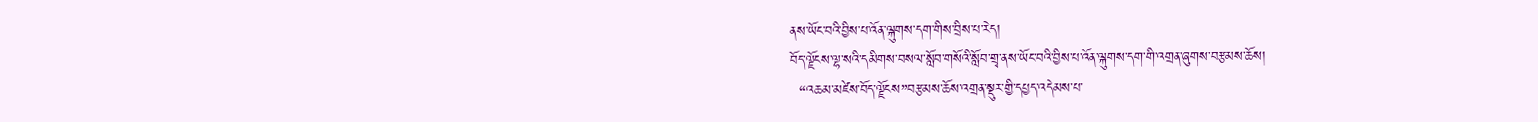ནས་ཡོང་བའི་བྱིས་པ་འོན་ལྐུགས་དག་གིས་བྲིས་པ་རེད།
བོད་ལྗོངས་ལྷ་སའི་དམིགས་བསལ་སློབ་གསོའི་སློབ་གྲྭ་ནས་ཡོང་བའི་བྱིས་པ་འོན་ལྐུགས་དག་གི་འགྲན་ཞུགས་བརྩམས་ཆོས།
  “འཆམ་མཛེས་བོད་ལྗོངས”བརྩམས་ཆོས་འགྲན་སྡུར་གྱི་དཔྱད་འདེམས་པ་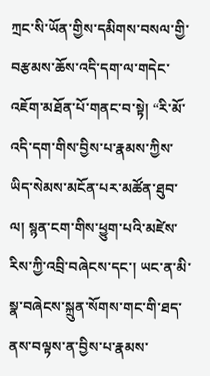ཀྲང་སི་ཡོན་གྱིས་དམིགས་བསལ་གྱི་བརྩམས་ཆོས་འདི་དག་ལ་གདེང་འཇོག་མཐོན་པོ་གནང་བ་སྟེ། “རི་མོ་འདི་དག་གིས་བྱིས་པ་རྣམས་ཀྱིས་ཡིད་སེམས་མངོན་པར་མཚོན་ཐུབ་ལ། སྙན་ངག་གིས་ཕྱུག་པའི་མཛེས་རིས་ཀྱི་འབྲི་བཞེངས་དང་། ཡང་ན་མི་སྣ་བཞེངས་སྐྲུན་སོགས་གང་གི་ཐད་ནས་བལྟས་ན་བྱིས་པ་རྣམས་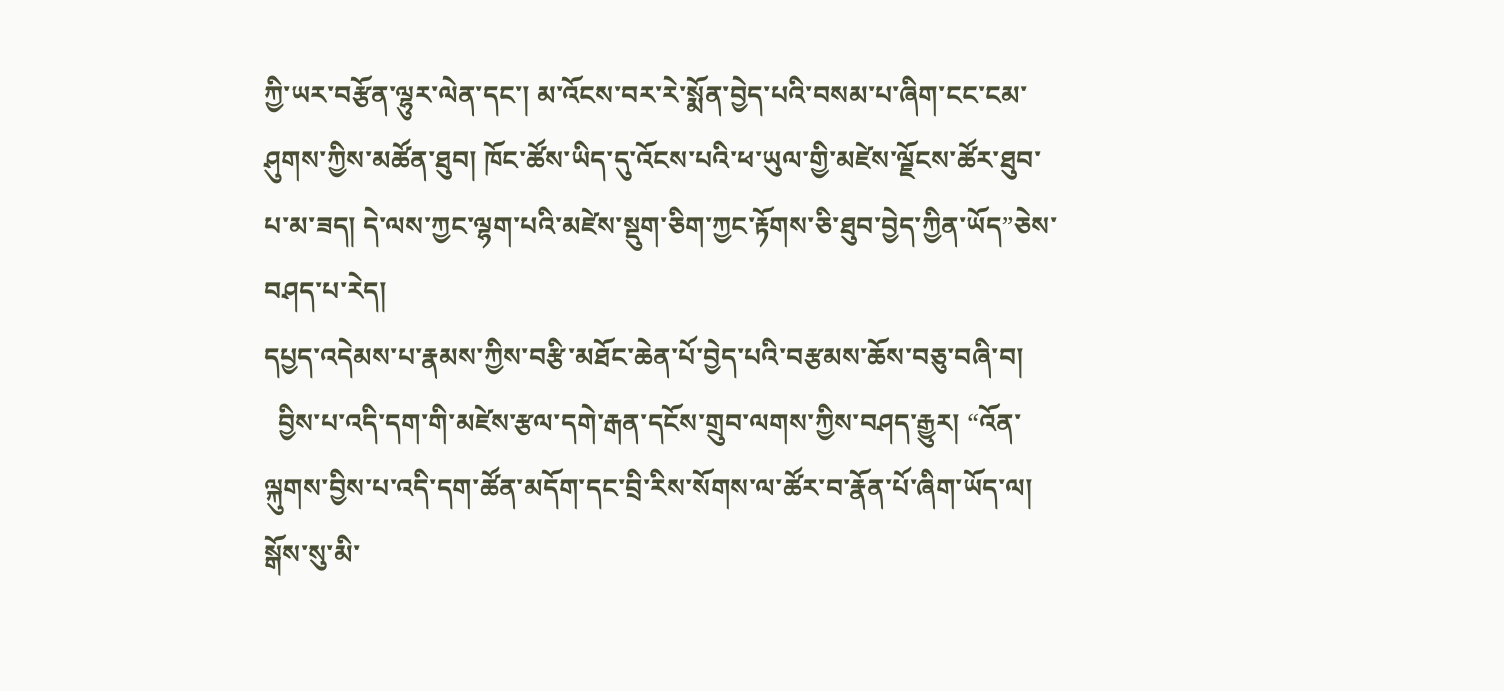ཀྱི་ཡར་བརྩོན་ལྷུར་ལེན་དང་། མ་འོངས་བར་རེ་སྨོན་བྱེད་པའི་བསམ་པ་ཞིག་ངང་ངམ་ཤུགས་ཀྱིས་མཚོན་ཐུབ། ཁོང་ཚོས་ཡིད་དུ་འོངས་པའི་ཕ་ཡུལ་གྱི་མཛེས་ལྗོངས་ཚོར་ཐུབ་པ་མ་ཟད། དེ་ལས་ཀྱང་ལྷག་པའི་མཛེས་སྡུག་ཅིག་ཀྱང་རྟོགས་ཅི་ཐུབ་བྱེད་ཀྱིན་ཡོད”ཅེས་བཤད་པ་རེད།
དཔྱད་འདེམས་པ་རྣམས་ཀྱིས་བརྩི་མཐོང་ཆེན་པོ་བྱེད་པའི་བརྩམས་ཆོས་བཅུ་བཞི་བ།
  བྱིས་པ་འདི་དག་གི་མཛེས་རྩལ་དགེ་རྒན་དངོས་གྲུབ་ལགས་ཀྱིས་བཤད་རྒྱུར། “འོན་ལྐུགས་བྱིས་པ་འདི་དག་ཚོན་མདོག་དང་བྲི་རིས་སོགས་ལ་ཚོར་བ་རྣོན་པོ་ཞིག་ཡོད་ལ། སྒོས་སུ་མི་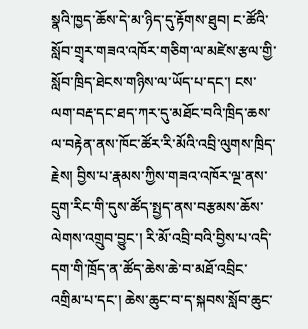སྣའི་ཁྱད་ཆོས་དེ་མ་ཉིད་དུ་རྟོགས་ཐུབ། ང་ཚོའི་སློབ་གྲྭར་གཟའ་འཁོར་གཅིག་ལ་མཛེས་རྩལ་གྱི་སློབ་ཁྲིད་ཐེངས་གཉིས་ལ་ཡོད་པ་དང་། ངས་ལག་བརྡ་དང་ཐད་ཀར་དུ་མཐོང་བའི་ཁྲིད་ཆས་ལ་བརྟེན་ནས་ཁོང་ཚོར་རི་མོའི་འབྲི་ལུགས་ཁྲིད་རྗེས། བྱིས་པ་རྣམས་ཀྱིས་གཟའ་འཁོར་ལྔ་ནས་དྲུག་རིང་གི་དུས་ཚོད་སྤྱད་ནས་བརྩམས་ཆོས་ལེགས་འགྲུབ་བྱུང་། རི་མོ་འབྲི་བའི་བྱིས་པ་འདི་དག་གི་ཁྲོད་ན་ཚོད་ཆེས་ཆེ་བ་མཐོ་འབྲིང་འགྲིམ་པ་དང་། ཆེས་ཆུང་བ་ད་སྐབས་སློབ་ཆུང་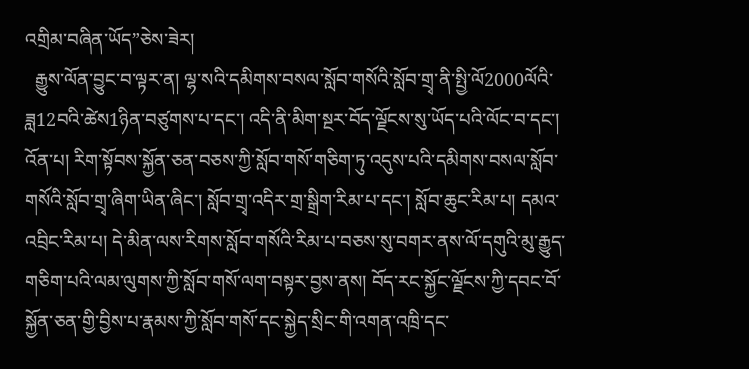འགྲིམ་བཞིན་ཡོད”ཅེས་ཟེར།
  རྒྱུས་ལོན་བྱུང་བ་ལྟར་ན། ལྷ་སའི་དམིགས་བསལ་སློབ་གསོའི་སློབ་གྲྭ་ནི་སྤྱི་ལོ2000ལོའི་ཟླ12བའི་ཚེས1ཉིན་བཙུགས་པ་དང་། འདི་ནི་མིག་སྔར་བོད་ལྗོངས་སུ་ཡོད་པའི་ལོང་བ་དང་། འོན་པ། རིག་སྟོབས་སྐྱོན་ཅན་བཅས་ཀྱི་སློབ་གསོ་གཅིག་ཏུ་འདུས་པའི་དམིགས་བསལ་སློབ་གསོའི་སློབ་གྲྭ་ཞིག་ཡིན་ཞིང་། སློབ་གྲྭ་འདིར་གྲ་སྒྲིག་རིམ་པ་དང་། སློབ་ཆུང་རིམ་པ། དམའ་འབྲིང་རིམ་པ། དེ་མིན་ལས་རིགས་སློབ་གསོའི་རིམ་པ་བཅས་སུ་བགར་ནས་ལོ་དགུའི་མུ་རྒྱུད་གཅིག་པའི་ལམ་ལུགས་ཀྱི་སློབ་གསོ་ལག་བསྟར་བྱས་ནས། བོད་རང་སྐྱོང་ལྗོངས་ཀྱི་དབང་བོ་སྐྱོན་ཅན་གྱི་བྱིས་པ་རྣམས་ཀྱི་སློབ་གསོ་དང་སྐྱེད་སྲིང་གི་འགན་འཁྲི་དང་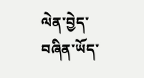ལེན་བྱེད་བཞིན་ཡོད་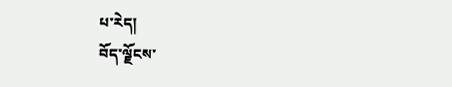པ་རེད།
བོད་ལྗོངས་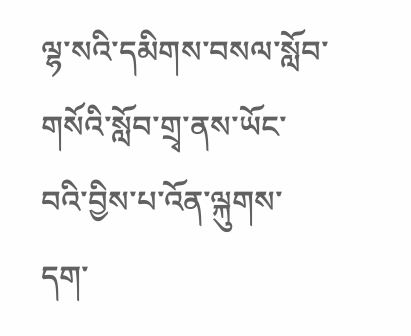ལྷ་སའི་དམིགས་བསལ་སློབ་གསོའི་སློབ་གྲྭ་ནས་ཡོང་བའི་བྱིས་པ་འོན་ལྐུགས་དག་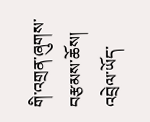གི་འགྲན་ཞུགས་བརྩམས་ཆོས།
འབྲེལ་ཡོད་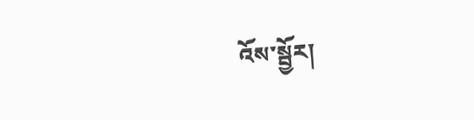འོས་སྦྱོར།